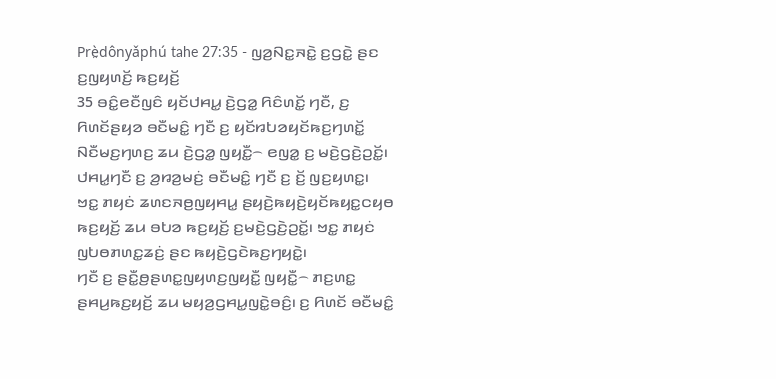Prè̤dônyǎphú tahe 27:35 - ꤜꤤ꤬ꤡꤢ꤭ꤏꤢꤧ꤭ ꤢ꤬ꤞꤢꤧ꤭ ꤔꤢ ꤢ꤬ꤜꤟꤛꤢꤩ꤬ ꤒꤢ꤬ꤟꤢꤩ꤬
35 ꤋꤢꤨ꤭ꤕꤢꤪꤜꤢꤨ ꤟꤢꤩꤓꤌꤣ꤭ ꤢꤧ꤬ꤞꤤ꤭ ꤖꤢꤨꤛꤢꤩ꤭ ꤚꤢꤪ, ꤢ꤬ ꤖꤛꤢꤩꤔꤟꤤ ꤋꤢꤪꤗꤢꤨ꤭ ꤚꤢꤪ ꤢ꤬ ꤟꤢꤩꤙꤝꤤꤟꤢꤩꤒꤢ꤬ꤚꤛꤢꤩ꤭ ꤡꤢꤪꤗꤢ꤬ꤚꤛꤢ꤬ ꤘꤣ ꤢꤧ꤬ꤞꤤ꤭ ꤜꤟꤢꤪ꤭꤮ ꤕꤜꤤ꤭ ꤢ꤬ ꤗꤢꤧ꤬ꤞꤢꤧ꤬ꤑꤢꤩ꤭꤯ ꤓꤌꤣ꤭ꤚꤢꤪ ꤢ꤬ ꤤ꤬ꤙꤤ꤬ꤗꤢꤦ꤬ ꤋꤢꤪꤗꤢꤨ꤭ ꤚꤢꤪ ꤢ꤬ ꤢꤩ꤬ ꤜꤢ꤬ꤟꤛꤢ꤭꤯
ꤠꤢ꤭ ꤊꤟꤢꤦ ꤘꤛꤢꤏꤥ꤬ꤜꤟꤌꤣ꤭ ꤔꤟꤢꤧ꤬ꤒꤟꤢꤧ꤬ꤟꤢꤩꤒꤟꤢ꤭ꤍꤟꤥ ꤒꤢ꤬ꤟꤢꤩ꤬ ꤘꤣ ꤋꤝꤤ ꤒꤢ꤬ꤟꤢꤩ꤬ ꤢ꤬ꤗꤢꤧ꤬ꤞꤢꤧ꤬ꤑꤢꤩ꤭꤯ ꤠꤢ꤭ ꤊꤟꤢꤦ ꤜꤝꤥꤊꤛꤢ꤭ꤘꤢꤦ꤬ ꤔꤢ ꤒꤟꤢꤧ꤬ꤞꤢꤧꤒꤢ꤬ꤚꤟꤢꤧ꤭꤯
ꤚꤢꤪ ꤢ꤬ ꤔꤢꤪ꤭ꤥ꤬ꤔꤛꤢ꤭ꤜꤟꤛꤢ꤬ꤜꤟꤢꤪ꤭ ꤜꤟꤢꤪ꤭꤮ ꤊꤢ꤬ꤛꤢ꤭ ꤔꤌꤣ꤬ꤒꤢ꤬ꤟꤢꤩ꤬ ꤘꤣ ꤗꤟꤤ꤬ꤞꤌꤣ꤭ꤜꤢꤧ꤭ꤋꤢꤨ꤬꤯ ꤢ꤬ ꤖꤛꤢꤩ ꤋꤢꤪꤗꤢꤨ꤭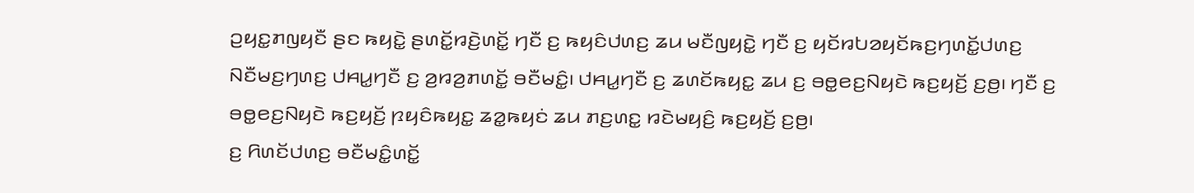ꤑꤟꤢ꤭ꤊꤜꤟꤢꤪ ꤔꤢ ꤒꤟꤢꤧ꤭ ꤔꤛꤢꤩ꤭ꤙꤢꤧ꤬ꤛꤢꤩ꤭ ꤚꤢꤪ ꤢ꤬ ꤒꤟꤢꤨꤓꤛꤢ꤬ ꤘꤣ ꤗꤢꤪꤜꤟꤢꤧ꤭ ꤚꤢꤪ ꤢ꤬ ꤟꤢꤩꤙꤝꤤꤟꤢꤩꤒꤢ꤬ꤚꤛꤢꤩ꤭ꤓꤛꤢ꤬ ꤡꤢꤪꤗꤢ꤬ꤚꤛꤢ꤬ ꤓꤌꤣ꤭ꤚꤢꤪ ꤢ꤬ ꤤ꤬ꤙꤤ꤬ꤊꤛꤢꤩ꤭ ꤋꤢꤪꤗꤢꤨ꤭꤯ ꤓꤌꤣ꤭ꤚꤢꤪ ꤢ꤬ ꤘꤛꤢꤩꤒꤟꤢ꤭ ꤘꤣ ꤢ꤬ ꤋꤥ꤭ꤕꤢ꤬ꤡꤟꤢꤧ ꤒꤢ꤬ꤟꤢꤩ꤬ ꤢ꤬ꤥ꤬꤯ ꤚꤢꤪ ꤢ꤬ ꤋꤥ꤭ꤕꤢ꤬ꤡꤟꤢꤧ ꤒꤢ꤬ꤟꤢꤩ꤬ ꤐꤟꤢꤨꤒꤟꤢ꤭ ꤘꤤ꤭ꤒꤟꤢꤦ ꤘꤣ ꤊꤢ꤬ꤛꤢ꤭ ꤙꤢꤧꤗꤟꤢꤨ꤬ ꤒꤢ꤬ꤟꤢꤩ꤬ ꤢ꤬ꤥ꤬꤯
ꤢ꤬ ꤖꤛꤢꤩꤓꤛꤢ꤬ ꤋꤢꤪꤗꤢꤨ꤭ꤛꤢꤩ꤭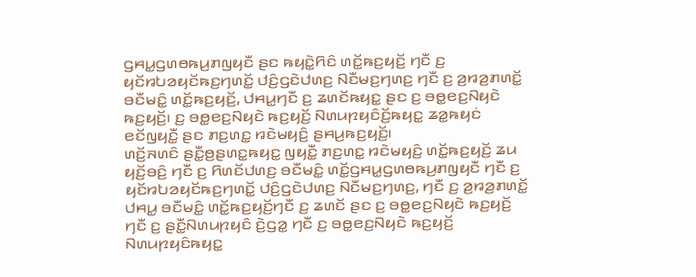ꤞꤌꤣ꤭ꤞꤛꤥꤒꤣ꤬ꤊꤜꤟꤢꤪ ꤔꤢ ꤒꤟꤢꤧ꤭ꤖꤢꤨ ꤛꤢꤩ꤭ꤒꤢ꤬ꤟꤢꤩ꤬ ꤚꤢꤪ ꤢ꤬ ꤟꤢꤩꤙꤝꤤꤟꤢꤩꤒꤢ꤬ꤚꤛꤢꤩ꤭ ꤓꤢꤨ꤬ꤞꤢꤧꤓꤛꤢ꤬ ꤡꤢꤪꤗꤢ꤬ꤚꤛꤢ꤬ ꤚꤢꤪ ꤢ꤬ ꤤ꤬ꤙꤤ꤬ꤊꤛꤢꤩ꤭ ꤋꤢꤪꤗꤢꤨ꤭ ꤛꤢꤩ꤭ꤒꤢ꤬ꤟꤢꤩ꤬, ꤓꤌꤣ꤭ꤚꤢꤪ ꤢ꤬ ꤘꤛꤢꤩꤒꤟꤢ꤭ ꤔꤢ ꤢ꤬ ꤋꤥ꤭ꤕꤢ꤬ꤡꤟꤢꤧ ꤒꤢ꤬ꤟꤢꤩ꤬꤯ ꤢ꤬ ꤋꤥ꤭ꤕꤢ꤬ꤡꤟꤢꤧ ꤒꤢ꤬ꤟꤢꤩ꤬ ꤡꤛꤣꤐꤟꤢꤨꤢꤩ꤬ꤒꤟꤢ꤭ ꤘꤤ꤭ꤒꤟꤢꤦ ꤕꤢꤩꤜꤟꤢꤪ꤭ ꤔꤢ ꤊꤢ꤬ꤛꤢ꤭ ꤙꤢꤧꤗꤟꤢꤨ꤬ ꤔꤌꤣ꤬ꤒꤢ꤬ꤟꤢꤩ꤬꤯
ꤛꤢꤩ꤬ꤏꤛꤢꤨ ꤔꤢꤪ꤭ꤥ꤬ꤔꤛꤢ꤭ꤒꤟꤢ꤭ ꤜꤟꤢꤪ꤭ ꤊꤢ꤬ꤛꤢ꤭ ꤙꤢꤧꤗꤟꤢꤨ꤬ ꤛꤢꤩ꤭ꤒꤢ꤬ꤟꤢꤩ꤬ ꤘꤣ ꤟꤢꤩ꤬ꤋꤢꤨ꤬ ꤚꤢꤪ ꤢ꤬ ꤖꤛꤢꤩꤓꤛꤢ꤬ ꤋꤢꤪꤗꤢꤨ꤭ ꤛꤢꤩ꤭ꤞꤌꤣ꤭ꤞꤛꤥꤒꤣ꤬ꤊꤜꤟꤢꤪ ꤚꤢꤪ ꤢ꤬ ꤟꤢꤩꤙꤝꤤꤟꤢꤩꤒꤢ꤬ꤚꤛꤢꤩ꤭ ꤓꤢꤨ꤬ꤞꤢꤧꤓꤛꤢ꤬ ꤡꤢꤪꤗꤢ꤬ꤚꤛꤢ꤬, ꤚꤢꤪ ꤢ꤬ ꤤ꤬ꤙꤤ꤬ꤊꤛꤢꤩ꤭ ꤓꤌꤣ꤭ ꤋꤢꤪꤗꤢꤨ꤭ ꤛꤢꤩ꤭ꤒꤢ꤬ꤟꤢꤩ꤬ꤚꤢꤪ ꤢ꤬ ꤘꤛꤢꤩ ꤔꤢ ꤢ꤬ ꤋꤥ꤭ꤕꤢ꤬ꤡꤟꤢꤧ ꤒꤢ꤬ꤟꤢꤩ꤬ ꤚꤢꤪ ꤢ꤬ ꤔꤢꤪ꤭ꤡꤛꤣꤐꤟꤢꤨ ꤢꤧ꤬ꤞꤤ꤭ ꤚꤢꤪ ꤢ꤬ ꤋꤥ꤭ꤕꤢ꤬ꤡꤟꤢꤧ ꤒꤢ꤬ꤟꤢꤩ꤬ ꤡꤛꤣꤐꤟꤢꤨꤒꤟꤢ꤭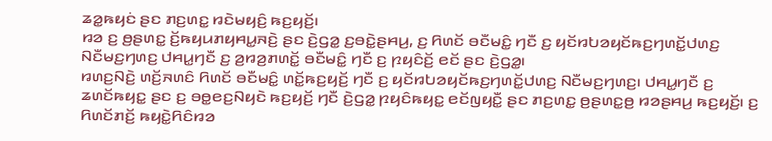ꤘꤤ꤭ꤒꤟꤢꤦ ꤔꤢ ꤊꤢ꤬ꤛꤢ꤭ ꤙꤢꤧꤗꤟꤢꤨ꤬ ꤒꤢ꤬ꤟꤢꤩ꤬꤯
ꤙꤤ ꤢ꤬ ꤥ꤬ꤔꤛꤢ꤭ ꤢꤩ꤬ꤒꤟꤣꤊꤟꤌꤣ꤭ꤏꤢꤧ꤬ ꤔꤢ ꤢꤧ꤬ꤞꤤ꤭ ꤢ꤬ꤋꤢꤧ꤭ꤔꤌꤣ꤬, ꤢ꤬ ꤖꤛꤢꤩ ꤋꤢꤪꤗꤢꤨ꤭ ꤚꤢꤪ ꤢ꤬ ꤟꤢꤩꤙꤝꤤꤟꤢꤩꤒꤢ꤬ꤚꤛꤢꤩ꤭ꤓꤛꤢ꤬ ꤡꤢꤪꤗꤢ꤬ꤚꤛꤢ꤬ ꤓꤌꤣ꤭ꤚꤢꤪ ꤢ꤬ ꤤ꤬ꤙꤤ꤬ꤊꤛꤢꤩ꤭ ꤋꤢꤪꤗꤢꤨ꤭ ꤚꤢꤪ ꤢ꤬ ꤐꤟꤢꤨꤢꤩ꤬ ꤕꤢꤩ ꤔꤢ ꤢꤧ꤬ꤞꤤ꤭꤯
ꤙꤛꤢ꤬ꤡꤢꤧ꤬ ꤛꤢꤩ꤬ꤏꤛꤢꤨ ꤖꤛꤢꤩ ꤋꤢꤪꤗꤢꤨ꤭ ꤛꤢꤩ꤭ꤒꤢ꤬ꤟꤢꤩ꤬ ꤚꤢꤪ ꤢ꤬ ꤟꤢꤩꤙꤝꤤꤟꤢꤩꤒꤢ꤬ꤚꤛꤢꤩ꤭ꤓꤛꤢ꤬ ꤡꤢꤪꤗꤢ꤬ꤚꤛꤢ꤬꤯ ꤓꤌꤣ꤭ꤚꤢꤪ ꤢ꤬ ꤘꤛꤢꤩꤒꤟꤢ꤭ ꤔꤢ ꤢ꤬ ꤋꤥ꤭ꤕꤢ꤬ꤡꤟꤢꤧ ꤒꤢ꤬ꤟꤢꤩ꤬ ꤚꤢꤪ ꤢꤧ꤬ꤞꤤ꤭ ꤐꤟꤢꤨꤒꤟꤢ꤭ ꤕꤢꤩꤜꤟꤢꤪ꤭ ꤔꤢ ꤊꤢ꤬ꤛꤢ꤭ ꤥ꤬ꤔꤛꤢ꤭ꤥ꤬ ꤙꤤꤔꤌꤣ꤬ ꤒꤢ꤬ꤟꤢꤩ꤬꤯ ꤢ꤬ ꤖꤛꤢꤩꤊꤢꤩ꤬ ꤒꤟꤢꤧ꤭ꤖꤢꤨꤙꤤ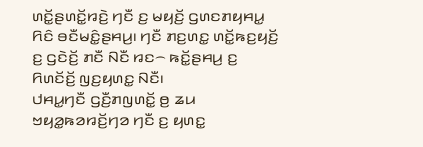ꤛꤢꤩ꤭ꤔꤛꤢꤩ꤭ꤙꤢꤧ꤬ ꤚꤢꤪ ꤢ꤬ ꤗꤟꤢꤩ꤬ ꤞꤛꤢꤊꤟꤌꤣ꤭ ꤖꤢꤨ ꤋꤢꤪꤗꤢꤨ꤭ꤔꤌꤣ꤬꤯ ꤚꤢꤪ ꤊꤢ꤬ꤛꤢ꤭ ꤛꤢꤩ꤭ꤒꤢ꤬ꤟꤢꤩ꤬ ꤢ꤬ ꤞꤢꤧꤢꤩ꤬ ꤊꤢꤪ ꤡꤢꤪ ꤙꤢ꤮ ꤒꤢꤩ꤭ꤔꤌꤣ꤬ ꤢ꤬ ꤖꤛꤢꤩꤢꤩ꤬ ꤜꤢ꤬ꤟꤛꤢ꤭ ꤡꤢꤪ꤯
ꤓꤌꤣ꤭ꤚꤢꤪ ꤞꤢꤪ꤬ꤊꤜꤛꤢꤩ꤭ ꤥ꤬ ꤘꤣ ꤠꤟꤤ꤭ꤒꤤꤙꤢꤩ꤬ꤚꤤ ꤚꤢꤪ ꤢ꤬ ꤟꤛꤢ꤭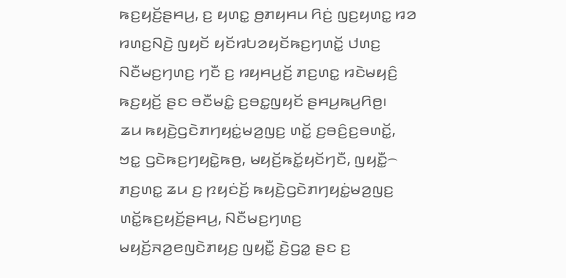ꤒꤢ꤬ꤟꤢꤩ꤬ꤔꤌꤣ꤬, ꤢ꤬ ꤟꤛꤢ꤭ ꤥ꤬ꤊꤟꤌꤣ ꤖꤢꤦ꤬ ꤜꤢ꤬ꤟꤛꤢ꤭ ꤙꤤ ꤙꤛꤢ꤬ꤡꤢꤧ꤬ ꤜꤟꤢꤩ ꤟꤢꤩꤙꤝꤤꤟꤢꤩꤒꤢ꤬ꤚꤛꤢꤩ꤭ ꤓꤛꤢ꤬ ꤡꤢꤪꤗꤢ꤬ꤚꤛꤢ꤬ ꤚꤢꤪ ꤢ꤬ ꤙꤟꤌꤣ꤬ꤢꤩ꤬ ꤊꤢ꤬ꤛꤢ꤭ ꤙꤢꤧꤗꤟꤢꤨ꤬ ꤒꤢ꤬ꤟꤢꤩ꤬ ꤔꤢ ꤋꤢꤪꤗꤢꤨ꤭ ꤢ꤬ꤋꤢ꤭ꤜꤟꤢꤩ ꤔꤌꤣ꤬ꤒꤣ꤬ꤖꤥ꤬꤯
ꤘꤣ ꤒꤟꤢꤧ꤬ꤞꤢꤧꤊꤚꤟꤢꤦ꤭ꤗꤤ꤬ꤜꤢ꤬ ꤛꤢꤩ꤭ ꤢ꤬ꤋꤢꤨ꤬ꤢ꤬ꤋꤛꤢꤩ꤭, ꤠꤢ꤭ ꤞꤢꤧꤒꤢ꤬ꤚꤟꤢꤧ꤭ꤒꤥ꤬, ꤗꤟꤢꤩ꤬ꤒꤢꤩ꤭ꤟꤢꤩꤚꤢꤪ, ꤜꤟꤢꤪ꤭꤮ ꤊꤢ꤬ꤛꤢ꤭ ꤘꤣ ꤢ꤬ ꤐꤟꤢꤦꤢꤩ꤬ ꤒꤟꤢꤧ꤬ꤞꤢꤧꤊꤚꤟꤢꤦ꤭ꤗꤤ꤬ꤜꤢ꤬ ꤛꤢꤩ꤭ꤒꤢ꤬ꤟꤢꤩ꤬ꤔꤌꤣ꤬, ꤡꤢꤪꤗꤢ꤬ꤚꤛꤢ꤬ ꤗꤟꤢꤩ꤬ꤏꤤ꤬ꤕꤜꤢꤧꤊꤟꤢ꤬ ꤜꤟꤢꤪ꤭ ꤢꤧ꤬ꤞꤤ꤭ ꤔꤢ ꤢ꤬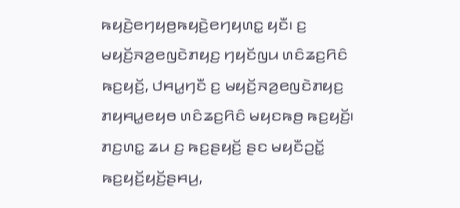ꤒꤟꤢꤧ꤬ꤕꤚꤟꤥ꤬ꤒꤟꤢꤧ꤬ꤕꤚꤟꤛꤢ꤭ ꤟꤢꤪ꤯ ꤢ꤬ ꤗꤟꤢꤩ꤬ꤏꤤ꤬ꤕꤜꤢꤧꤊꤟꤢ꤬ ꤚꤟꤢꤩꤜꤣ ꤛꤢꤨꤘꤢ꤬ꤖꤢꤨ ꤒꤢ꤬ꤟꤢꤩ꤬, ꤓꤌꤣ꤭ꤚꤢꤪ ꤢ꤬ ꤗꤟꤢꤩ꤬ꤏꤤ꤬ꤕꤜꤢꤧꤊꤟꤢ꤬ ꤊꤟꤌꤣ꤭ꤕꤟꤥ ꤛꤢꤨꤘꤢ꤬ꤖꤢꤨ ꤗꤟꤢꤒꤥ꤬ ꤒꤢ꤬ꤟꤢꤩ꤬꤯
ꤊꤢ꤬ꤛꤢ꤭ ꤘꤣ ꤢ꤬ ꤒꤢ꤬ꤔꤟꤢꤩ꤬ ꤔꤢ ꤗꤟꤢꤪꤑꤢꤩ꤭ ꤒꤢ꤬ꤟꤢꤩ꤬ꤟꤢꤩ꤬ꤔꤌꤣ꤬,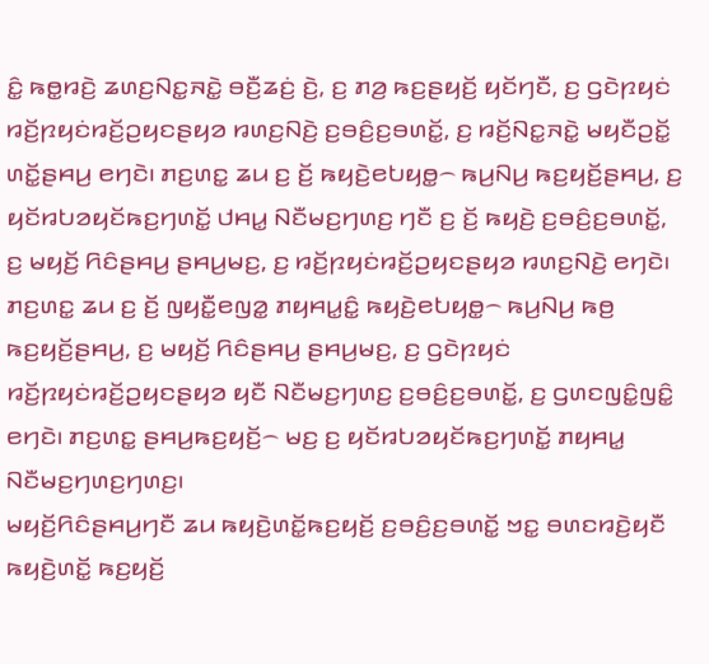ꤢꤨ꤭ ꤒꤥ꤭ꤙꤢꤧ꤬ ꤘꤛꤢ꤬ꤡꤢ꤭ꤏꤢꤧ꤭ ꤋꤢꤪ꤬ꤘꤢꤦ꤬ ꤢꤧ꤬, ꤢ꤬ ꤊꤤ꤬ ꤒꤢ꤬ꤔꤟꤢꤩ꤬ ꤟꤢꤩꤚꤢꤪ, ꤢ꤬ ꤞꤢꤧꤐꤟꤢꤦ ꤙꤢꤩ꤬ꤐꤟꤢꤦꤙꤢꤩ꤬ꤑꤟꤢꤔꤟꤤ ꤙꤛꤢ꤬ꤡꤢꤧ꤬ ꤢ꤬ꤋꤢꤨ꤬ꤢ꤬ꤋꤛꤢꤩ꤭, ꤢ꤬ ꤙꤢꤩ꤬ꤡꤢ꤭ꤏꤢꤧ꤭ ꤗꤟꤢꤪꤑꤢꤩ꤭ ꤛꤢꤩ꤭ꤔꤌꤣ꤬ ꤕꤚꤢꤧ꤯ ꤊꤢ꤬ꤛꤢ꤭ ꤘꤣ ꤢ꤬ ꤢꤩ꤬ ꤒꤟꤢꤧ꤬ꤕꤝꤟꤥ꤭꤮ ꤒꤣ꤬ꤡꤣ꤬ ꤒꤢ꤬ꤟꤢꤩ꤬ꤔꤌꤣ꤬, ꤢ꤬ ꤟꤢꤩꤙꤝꤤꤟꤢꤩꤒꤢ꤬ꤚꤛꤢꤩ꤭ ꤓꤌꤣ꤭ ꤡꤢꤪꤗꤢ꤬ꤚꤛꤢ꤬ ꤚꤢꤪ ꤢ꤬ ꤢꤩ꤬ ꤒꤟꤢꤧ꤬ ꤢ꤬ꤋꤢꤨ꤬ꤢ꤬ꤋꤛꤢꤩ꤭, ꤢ꤬ ꤗꤟꤢꤩ꤬ ꤖꤢꤨꤔꤌꤣ꤬ ꤔꤌꤣ꤬ꤗꤢ꤬, ꤢ꤬ ꤙꤢꤩ꤬ꤐꤟꤢꤦꤙꤢꤩ꤬ꤑꤟꤢꤔꤟꤤ ꤙꤛꤢ꤬ꤡꤢꤧ꤬ ꤕꤚꤢꤧ꤯ ꤊꤢ꤬ꤛꤢ꤭ ꤘꤣ ꤢ꤬ ꤢꤩ꤬ ꤜꤟꤢꤪ꤭ꤕꤜꤤ꤭ ꤊꤟꤌꤣ꤭ꤢꤨ꤭ ꤒꤟꤢꤧ꤬ꤕꤝꤟꤥ꤭꤮ ꤒꤣ꤬ꤡꤣ꤬ ꤒꤥ꤬ ꤒꤢ꤬ꤟꤢꤩ꤬ꤔꤌꤣ꤬, ꤢ꤬ ꤗꤟꤢꤩ꤬ ꤖꤢꤨꤔꤌꤣ꤬ ꤔꤌꤣ꤬ꤗꤢ꤬, ꤢ꤬ ꤞꤢꤧꤐꤟꤢꤦ ꤙꤢꤩ꤬ꤐꤟꤢꤦꤙꤢꤩ꤬ꤑꤟꤢꤔꤟꤤ ꤟꤢꤪ ꤡꤢꤪꤗꤢ꤬ꤚꤛꤢ꤬ ꤢ꤬ꤋꤢꤨ꤬ꤢ꤬ꤋꤛꤢꤩ꤭, ꤢ꤬ ꤞꤛꤢꤜꤢꤨ꤭ꤜꤢꤨ꤭ ꤕꤚꤢꤧ꤯ ꤊꤢ꤬ꤛꤢ꤭ ꤔꤌꤣ꤬ꤒꤢ꤬ꤟꤢꤩ꤬꤮ ꤗꤢ꤬ ꤢ꤬ ꤟꤢꤩꤙꤝꤤꤟꤢꤩꤒꤢ꤬ꤚꤛꤢꤩ꤭ ꤊꤟꤌꤣ꤭ ꤡꤢꤪꤗꤢ꤬ꤚꤛꤢ꤬ꤚꤛꤢ꤬꤯
ꤗꤟꤢꤩ꤬ꤖꤢꤨꤔꤌꤣ꤬ꤚꤢꤪ ꤘꤣ ꤒꤟꤢꤧ꤬ꤛꤢꤩ꤭ꤒꤢ꤬ꤟꤢꤩ꤬ ꤢ꤬ꤋꤢꤨ꤬ꤢ꤬ꤋꤛꤢꤩ꤭ ꤠꤢ꤭ ꤋꤛꤢꤙꤢꤧ꤬ꤟꤢꤪ ꤒꤟꤢꤧ꤬ꤛꤢꤩ꤭ ꤒꤢ꤬ꤟꤢꤩ꤬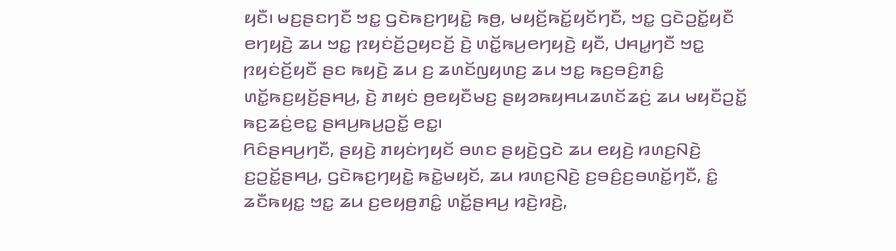ꤟꤢꤪ꤯ ꤗꤢ꤬ꤔꤢꤚꤢꤪ ꤠꤢ꤭ ꤞꤢꤧꤒꤢ꤬ꤚꤟꤢꤧ꤭ ꤒꤥ꤬, ꤗꤟꤢꤩ꤬ꤒꤢꤩ꤭ꤟꤢꤩꤚꤢꤪ, ꤠꤢ꤭ ꤞꤢꤧꤑꤢꤩ꤭ꤟꤢꤪ ꤕꤚꤟꤢꤧ꤬ ꤘꤣ ꤠꤢ꤭ ꤐꤟꤢꤦꤢꤩ꤬ꤑꤟꤢꤢꤩ꤬ ꤢꤧ꤬ ꤛꤢꤩ꤭ꤒꤣ꤬ꤕꤚꤟꤢꤧ꤬ ꤟꤢꤪ, ꤓꤌꤣ꤭ꤚꤢꤪ ꤠꤢ꤭ ꤐꤟꤢꤦꤢꤩ꤬ꤟꤢꤪ ꤔꤢ ꤒꤟꤢꤧ꤬ ꤘꤣ ꤢ꤬ ꤘꤛꤢꤩꤜꤟꤛꤢ꤬ ꤘꤣ ꤠꤢ꤭ ꤒꤢ꤬ꤋꤢꤨ꤬ꤊꤢꤨ꤭ ꤛꤢꤩ꤭ꤒꤢ꤬ꤟꤢꤩ꤬ꤔꤌꤣ꤬, ꤢꤧ꤬ ꤊꤟꤢꤦ ꤥ꤬ꤕꤟꤢꤪꤗꤢ꤬ ꤔꤟꤤꤒꤟꤌꤣꤘꤛꤢꤩꤘꤢꤦ꤬ ꤘꤣ ꤗꤟꤢꤪꤑꤢꤩ꤭ ꤒꤢ꤬ꤘꤢꤦ꤬ꤕꤢ꤭ ꤔꤌꤣ꤬ꤒꤣ꤬ꤑꤢꤩ꤭ ꤕꤢ꤭꤯
ꤖꤢꤨꤔꤌꤣ꤬ꤚꤢꤪ, ꤔꤟꤢꤧ꤬ ꤊꤟꤢꤦꤚꤟꤢꤩ ꤋꤛꤢ ꤔꤟꤢꤧ꤬ꤞꤢꤧ ꤘꤣ ꤕꤟꤢꤧ꤬ ꤙꤛꤢ꤬ꤡꤢꤧ꤬ ꤢ꤬ꤑꤢꤩ꤭ꤔꤌꤣ꤬, ꤞꤢꤧꤒꤢ꤬ꤚꤟꤢꤧ꤭ ꤒꤢꤧ꤭ꤗꤟꤢꤩ, ꤘꤣ ꤙꤛꤢ꤬ꤡꤢꤧ꤬ ꤢ꤬ꤋꤢꤨ꤬ꤢ꤬ꤋꤛꤢꤩ꤭ꤚꤢꤪ, ꤢꤨ꤭ ꤘꤢꤪꤒꤟꤢ꤭ ꤠꤢ꤭ ꤘꤣ ꤢ꤬ꤕꤟꤥ꤬ꤊꤢꤨ꤭ ꤛꤢꤩ꤭ꤔꤌꤣ꤬ ꤙꤢꤧ꤬ꤙꤢꤧ꤬,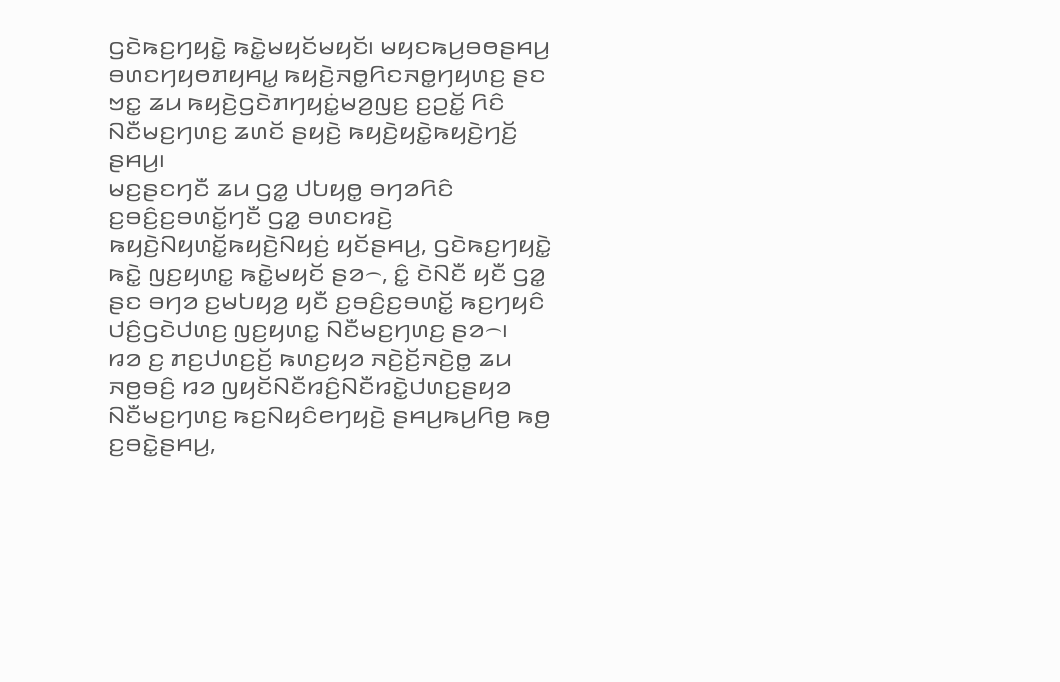ꤞꤢꤧꤒꤢ꤬ꤚꤟꤢꤧ꤭ ꤒꤢꤧ꤭ꤗꤟꤢꤩꤗꤟꤢꤩ꤯ ꤗꤟꤢꤒꤣ꤬ꤋꤥꤔꤌꤣ꤬ ꤋꤛꤢꤚꤟꤥꤊꤟꤌꤣ꤭ ꤒꤟꤢꤧ꤬ꤏꤥ꤭ꤖꤢꤏꤥ꤭ꤚꤟꤛꤢ꤬ ꤔꤢ ꤠꤢ꤭ ꤘꤣ ꤒꤟꤢꤧ꤬ꤞꤢꤧꤊꤚꤟꤢꤦ꤭ꤗꤤ꤬ꤜꤢ꤬ ꤢ꤬ꤑꤢꤩ꤭ ꤖꤢꤨ ꤡꤢꤪꤗꤢ꤬ꤚꤛꤢ꤬ ꤘꤛꤢꤩ ꤔꤟꤢꤧ꤬ ꤒꤟꤢꤧ꤬ꤟꤢꤧ꤭ꤒꤟꤢꤧ꤬ꤚꤢꤩ꤬ ꤔꤌꤣ꤬꤯
ꤗꤢ꤬ꤔꤢꤚꤢꤪ ꤘꤣ ꤞꤤ꤭ ꤓꤝꤟꤥ꤭ ꤋꤚꤤꤖꤢꤨ ꤢ꤬ꤋꤢꤨ꤬ꤢ꤬ꤋꤛꤢꤩ꤭ꤚꤢꤪ ꤞꤤ꤭ ꤋꤛꤢꤙꤢꤧ꤬ ꤒꤟꤢꤧ꤬ꤡꤟꤛꤢꤩ꤭ꤒꤟꤢꤧ꤬ꤡꤟꤢꤦ꤬ ꤟꤢꤩꤔꤌꤣ꤬, ꤞꤢꤧꤒꤢ꤬ꤚꤟꤢꤧ꤭ ꤒꤢꤧ꤭ ꤜꤢ꤬ꤟꤛꤢ꤭ ꤒꤢꤧ꤭ꤗꤟꤢꤩ ꤔꤤ꤮, ꤢꤨ꤭ ꤢꤧꤡꤢꤪ ꤟꤢꤪ ꤞꤤ꤭ ꤔꤢ ꤋꤚꤤ ꤢ꤬ꤗꤝꤟꤤ꤬ ꤟꤢꤪ ꤢ꤬ꤋꤢꤨ꤬ꤢ꤬ꤋꤛꤢꤩ꤭ ꤒꤢ꤬ꤚꤟꤢꤨ ꤓꤢꤨ꤬ꤞꤢꤧꤓꤛꤢ꤬ ꤜꤢ꤬ꤟꤛꤢ꤭ ꤡꤢꤪꤗꤢ꤬ꤚꤛꤢ꤬ ꤔꤤ꤮꤯
ꤙꤤ ꤢ꤬ ꤊꤢ꤬ꤓꤛꤢ꤬ꤢꤩ꤬ ꤒꤛꤢ꤬ꤟꤤ ꤏꤢꤧ꤬ꤢꤩ꤬ꤏꤢꤧ꤬ꤥ꤭ ꤘꤣ ꤏꤥ꤬ꤋꤢꤨ꤬ ꤙꤤ ꤜꤟꤢꤩꤡꤢꤪꤙꤢꤨ꤬ꤡꤢꤪꤙꤢꤧ꤭ꤓꤛꤢ꤬ꤔꤟꤤ ꤡꤢꤪꤗꤢ꤬ꤚꤛꤢ꤬ ꤒꤢ꤬ꤡꤟꤢꤨꤕꤚꤟꤢꤧ꤬ ꤔꤌꤣ꤬ꤒꤣ꤬ꤖꤥ꤬ ꤒꤥ꤬ ꤢ꤬ꤋꤢꤧ꤭ꤔꤌꤣ꤬,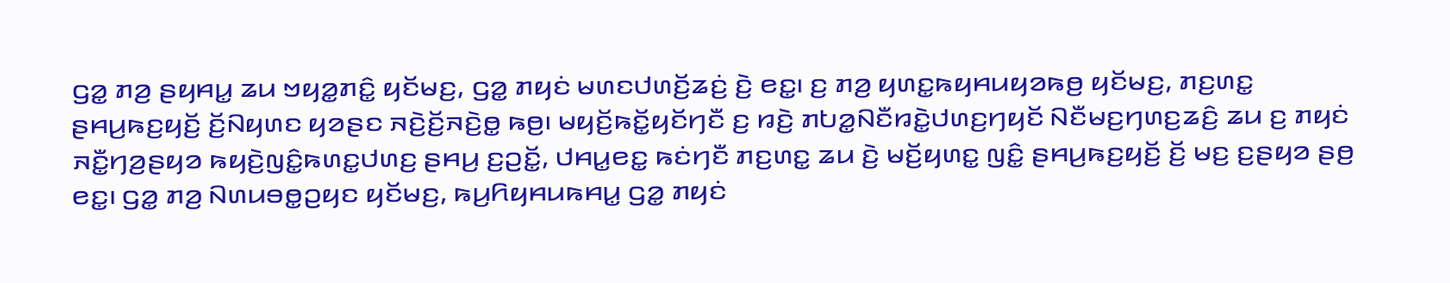ꤞꤤ꤭ ꤊꤤ꤬ ꤔꤟꤌꤣ꤭ ꤘꤣ ꤠꤟꤤ꤭ꤊꤢꤨ꤭ ꤟꤢꤩꤗꤢ꤬, ꤞꤤ꤭ ꤊꤟꤢꤦ ꤗꤛꤢꤓꤛꤢꤩ꤬ꤘꤢꤦ꤬ ꤢꤧ꤬ ꤕꤢ꤭꤯ ꤢ꤬ ꤊꤤ꤬ ꤟꤛꤢ꤭ꤒꤟꤌꤣꤟꤤꤒꤥ꤬ ꤟꤢꤩꤗꤢ꤬, ꤊꤢ꤬ꤛꤢ꤭ ꤔꤌꤣ꤬ꤒꤢ꤬ꤟꤢꤩ꤬ ꤢꤩ꤬ꤡꤟꤛꤢ ꤟꤤꤔꤢ ꤏꤢꤧ꤬ꤢꤩ꤬ꤏꤢꤧ꤬ꤥ꤭ ꤒꤥ꤬꤯ ꤗꤟꤢꤩ꤬ꤒꤢꤩ꤭ꤟꤢꤩꤚꤢꤪ ꤢ꤬ ꤙꤢꤧ꤬ ꤊꤝꤤ꤭ꤡꤢꤪꤙꤢꤧ꤭ꤓꤛꤢ꤬ꤚꤟꤢꤩ ꤡꤢꤪꤗꤢ꤬ꤚꤛꤢ꤬ꤘꤢꤨ꤬ ꤘꤣ ꤢ꤬ ꤊꤟꤢꤦ ꤏꤢꤪ꤭ꤚꤤ꤬ꤔꤟꤤ ꤒꤟꤢꤧ꤬ꤜꤢꤨ꤭ꤒꤛꤢ꤭ꤓꤛꤢ꤬ ꤔꤌꤣ꤬ ꤢ꤬ꤑꤢꤩ꤭, ꤓꤌꤣ꤭ꤕꤢ꤭ ꤒꤢꤦꤚꤢꤪ ꤊꤢ꤬ꤛꤢ꤭ ꤘꤣ ꤢꤧ꤬ ꤗꤢꤩ꤬ꤟꤛꤢ꤭ ꤜꤢꤨ꤭ ꤔꤌꤣ꤬ꤒꤢ꤬ꤟꤢꤩ꤬ ꤢꤩ꤬ ꤗꤢ꤬ ꤢ꤬ꤔꤟꤤ ꤔꤥ꤬ ꤕꤢ꤭꤯ ꤞꤤ꤭ ꤊꤤ꤬ ꤡꤛꤣꤋꤥ꤭ꤑꤟꤢ ꤟꤢꤩꤗꤢ꤬, ꤒꤣ꤬ꤖꤟꤌꤣꤒꤌꤣ꤭ ꤞꤤ꤭ ꤊꤟꤢꤦ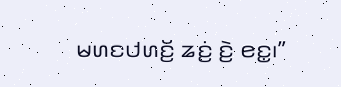ꤗꤛꤢꤓꤛꤢꤩ꤬ ꤘꤢꤦ꤬ ꤢꤧ꤬ ꤕꤢ꤭꤯”